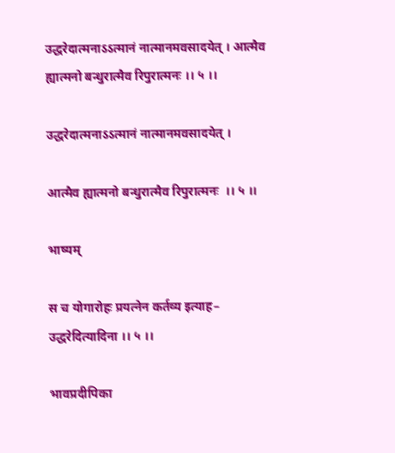उद्धरेदात्मनाऽऽत्मानं नात्मानमवसादयेत् । आत्मैव ह्यात्मनो बन्धुरात्मैव रिपुरात्मनः ।। ५ ।।

उद्धरेदात्मनाऽऽत्मानं नात्मानमवसादयेत् ।

आत्मैव ह्यात्मनो बन्धुरात्मैव रिपुरात्मनः  ।। ५ ।।

भाष्यम्

स च योगारोहः प्रयत्नेन कर्तव्य इत्याह– उद्धरेदित्यादिना ।। ५ ।।

भावप्रदीपिका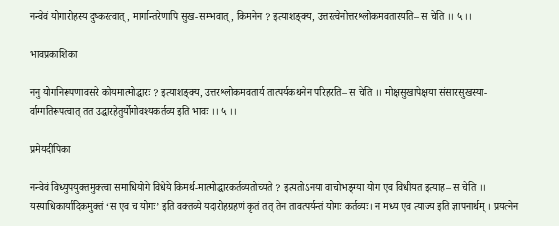नन्वेवं योगारोहस्य दुष्करत्वात्, मार्गान्तरेणापि सुख-सम्भवात्, किमनेन ? इत्याशङ्क्य, उत्तरत्वेनोत्तरश्लोकमवतारयति– स चेति ।। ५ ।।

भावप्रकाशिका

ननु योगनिरूपणावसरे कोयमात्मोद्धारः ? इत्याशङ्क्य, उत्तरश्लोकमवतार्य तात्पर्यकथनेन परिहरति– स चेति ।। मोक्षसुखापेक्षया संसारसुखस्या-र्वाग्गतिरूपत्वात् तत उद्धारहेतुर्योगोवश्यकर्तव्य इति भावः ।। ५ ।।

प्रमेयदीपिका

नन्वेवं विध्युपयुक्तमुक्त्वा समाधियोगे विधेये किमर्थ-मात्मोद्धारकर्तव्यतोच्यते ? इत्यतोऽनया वाचोभङ्ग्या योग एव विधीयत इत्याह– स चेति ।। यस्याधिकार्यादिकमुक्तं ‘स एव च योगः’ इति वक्तव्ये यदारोहग्रहणं कृतं तत् तेन तावत्पर्यन्तं योगः कर्तव्यः। न मध्य एव त्याज्य इति ज्ञापनार्थम् । प्रयत्नेन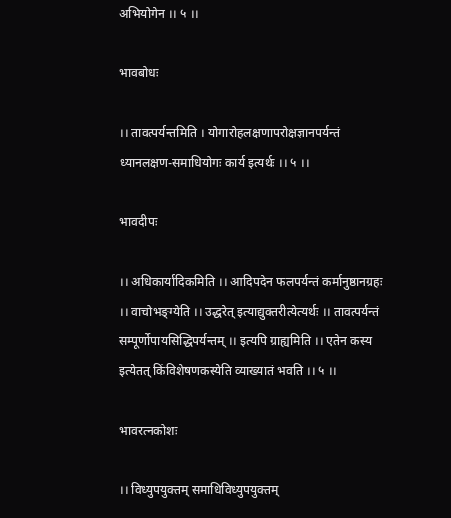अभियोगेन ।। ५ ।।

भावबोधः

।। तावत्पर्यन्तमिति । योगारोहलक्षणापरोक्षज्ञानपर्यन्तं ध्यानलक्षण-समाधियोगः कार्य इत्यर्थः ।। ५ ।।

भावदीपः

।। अधिकार्यादिकमिति ।। आदिपदेन फलपर्यन्तं कर्मानुष्ठानग्रहः ।। वाचोभङ्ग्येति ।। उद्धरेत् इत्याद्युक्तरीत्येत्यर्थः ।। तावत्पर्यन्तं सम्पूर्णोपायसिद्धिपर्यन्तम् ।। इत्यपि ग्राह्यमिति ।। एतेन कस्य इत्येतत् किंविशेषणकस्येति व्याख्यातं भवति ।। ५ ।।

भावरत्नकोशः

।। विध्युपयुक्तम् समाधिविध्युपयुक्तम्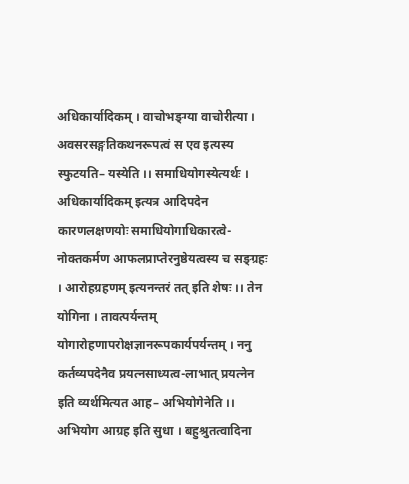अधिकार्यादिकम् । वाचोभङ्ग्या वाचोरीत्या । अवसरसङ्गतिकथनरूपत्वं स एव इत्यस्य स्फुटयति– यस्येति ।। समाधियोगस्येत्यर्थः । अधिकार्यादिकम् इत्यत्र आदिपदेन कारणलक्षणयोः समाधियोगाधिकारत्वे-नोक्तकर्मण आफलप्राप्तेरनुष्ठेयत्वस्य च सङ्ग्रहः । आरोहग्रहणम् इत्यनन्तरं तत् इति शेषः ।। तेन योगिना । तावत्पर्यन्तम् योगारोहणापरोक्षज्ञानरूपकार्यपर्यन्तम् । ननु कर्तव्यपदेनैव प्रयत्नसाध्यत्व-लाभात् प्रयत्नेन इति व्यर्थमित्यत आह– अभियोगेनेति ।। अभियोग आग्रह इति सुधा । बहुश्रुतत्वादिना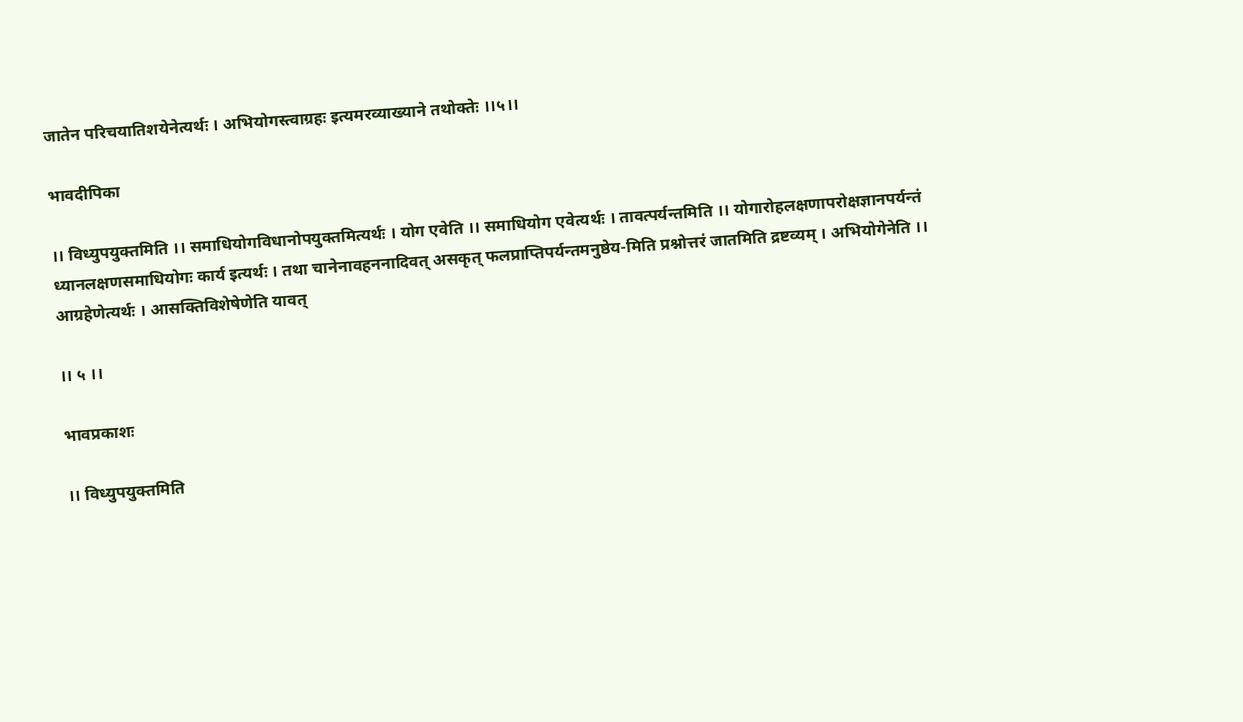जातेन परिचयातिशयेनेत्यर्थः । अभियोगस्त्वाग्रहः इत्यमरव्याख्याने तथोक्तेः ।।५।।

भावदीपिका

।। विध्युपयुक्तमिति ।। समाधियोगविधानोपयुक्तमित्यर्थः । योग एवेति ।। समाधियोग एवेत्यर्थः । तावत्पर्यन्तमिति ।। योगारोहलक्षणापरोक्षज्ञानपर्यन्तं ध्यानलक्षणसमाधियोगः कार्य इत्यर्थः । तथा चानेनावहननादिवत् असकृत् फलप्राप्तिपर्यन्तमनुष्ठेय-मिति प्रश्नोत्तरं जातमिति द्रष्टव्यम् । अभियोगेनेति ।। आग्रहेणेत्यर्थः । आसक्तिविशेषेणेति यावत्

।। ५ ।।

भावप्रकाशः

।। विध्युपयुक्तमिति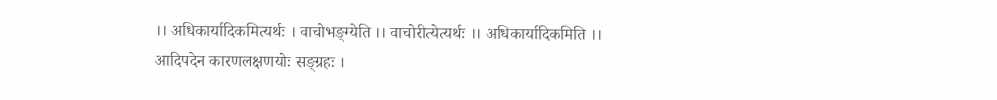।। अधिकार्यादिकमित्यर्थः । वाचोभङ्ग्येति ।। वाचोरीत्येत्यर्थः ।। अधिकार्यादिकमिति ।। आदिपदेन कारणलक्षणयोः सङ्ग्रहः ।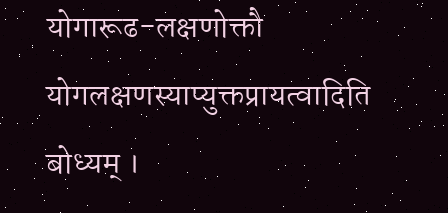योगारूढ-लक्षणोक्तौ योगलक्षणस्याप्युक्तप्रायत्वादिति बोध्यम् ।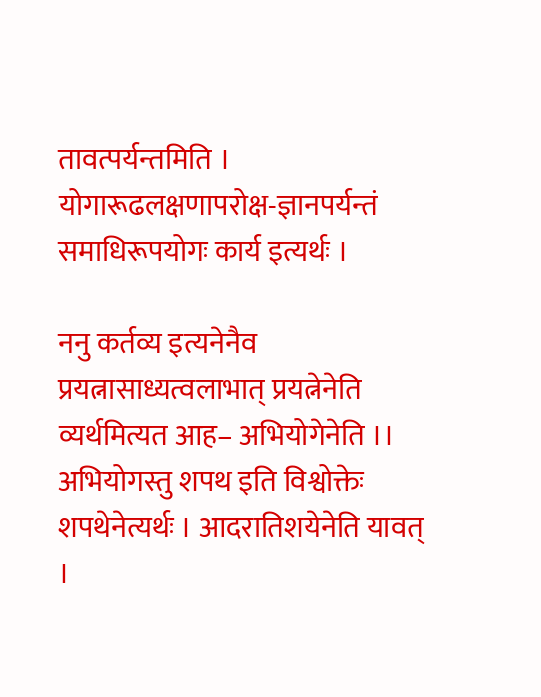तावत्पर्यन्तमिति । योगारूढलक्षणापरोक्ष-ज्ञानपर्यन्तं समाधिरूपयोगः कार्य इत्यर्थः ।

ननु कर्तव्य इत्यनेनैव प्रयत्नासाध्यत्वलाभात् प्रयत्नेनेति व्यर्थमित्यत आह– अभियोगेनेति ।। अभियोगस्तु शपथ इति विश्वोक्तेः शपथेनेत्यर्थः । आदरातिशयेनेति यावत् ।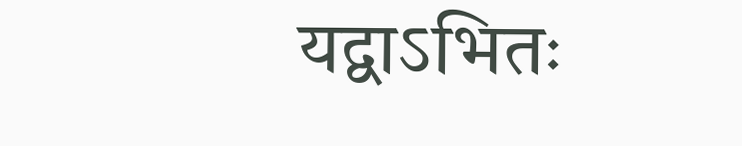यद्वाऽभितः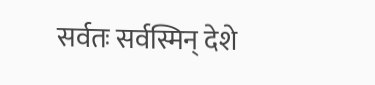सर्वतः सर्वस्मिन् देशे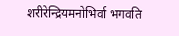शरीरेन्द्रियमनोभिर्वा भगवति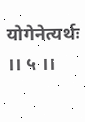योगेनेत्यर्थः ।। ५ ।।